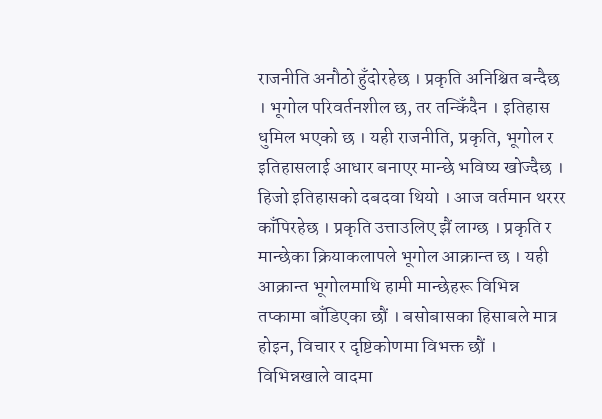राजनीति अनौठो हुँदोरहेछ । प्रकृति अनिश्चित बन्दैछ । भूगोल परिवर्तनशील छ, तर तन्किँदैन । इतिहास धुमिल भएको छ । यही राजनीति, प्रकृति, भूगोल र इतिहासलाई आधार बनाएर मान्छे भविष्य खोज्दैछ । हिजो इतिहासको दबदवा थियो । आज वर्तमान थररर काँपिरहेछ । प्रकृति उत्ताउलिए झैं लाग्छ । प्रकृति र मान्छेका क्रियाकलापले भूगोल आक्रान्त छ । यही आक्रान्त भूगोलमाथि हामी मान्छेहरू विभिन्न तप्कामा बाँडिएका छौं । बसोबासका हिसाबले मात्र होइन, विचार र दृष्टिकोणमा विभक्त छौं ।
विभिन्नखाले वादमा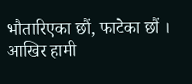भौतारिएका छौं, फाटेका छौं । आखिर हामी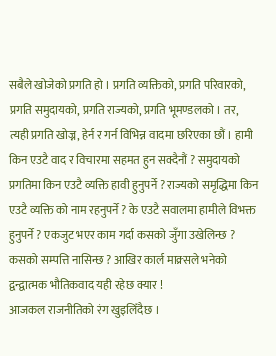सबैले खोजेको प्रगति हो । प्रगति व्यक्तिको, प्रगति परिवारको, प्रगति समुदायको, प्रगति राज्यको, प्रगति भूमण्डलको । तर, त्यही प्रगति खोज्न, हेर्न र गर्न विभिन्न वादमा छरिएका छौं । हामी किन एउटै वाद र विचारमा सहमत हुन सक्दैनौं ? समुदायको प्रगतिमा किन एउटै व्यक्ति हावी हुनुपर्ने ? राज्यको समृद्धिमा किन एउटै व्यक्ति को नाम रहनुपर्ने ? के एउटै सवालमा हामीले विभक्त हुनुपर्ने ? एकजुट भएर काम गर्दा कसको जुँगा उखेलिन्छ ? कसको सम्पत्ति नासिन्छ ? आखिर कार्ल माक्र्सले भनेको द्वन्द्वात्मक भौतिकवाद यही रहेछ क्यार !
आजकल राजनीतिको रंग खुइलिँदैछ ।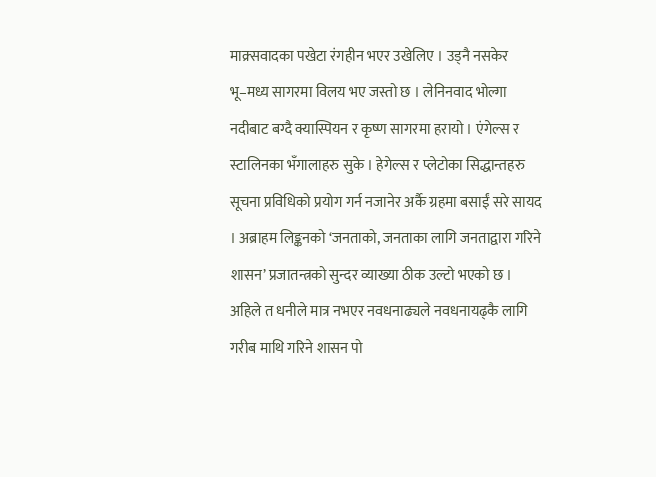माक्र्सवादका पखेटा रंगहीन भएर उखेलिए । उड्नै नसकेर भू–मध्य सागरमा विलय भए जस्तो छ । लेनिनवाद भोल्गा नदीबाट बग्दै क्यास्पियन र कृष्ण सागरमा हरायो । एंगेल्स र स्टालिनका भँगालाहरु सुके । हेगेल्स र प्लेटोका सिद्धान्तहरु सूचना प्रविधिको प्रयोग गर्न नजानेर अर्कै ग्रहमा बसाईं सरे सायद । अब्राहम लिङ्कनको ‘जनताको, जनताका लागि जनताद्वारा गरिने शासन’ प्रजातन्त्रको सुन्दर व्याख्या ठीक उल्टो भएको छ । अहिले त धनीले मात्र नभएर नवधनाढ्यले नवधनायढ्कै लागि गरीब माथि गरिने शासन पो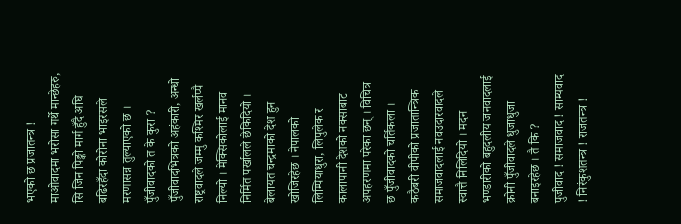भएको छ प्रजातन्त्र !
माओवादमा भरोसा गर्थे मान्छेहरु, सि जिन पिङ्को मार्ग हुँदै अघि बढिरहँदा कोरोना भाइरसले मरणासन्न तुल्याएको छ । पुँजीवादको त के कुरा ? पुँजीवादभित्रको अहंकारी, अन्धो राष्ट्रवादले जम्मु कश्मिर खर्लप्पै निल्यो । मेक्सिकोलाई मानव निर्मित पर्खालले छेकिदियो । बेलायत चन्द्रमाको देश हुन खोजिरहेछ । नेपालको लिम्पियाधुरा, लिपुलेक र कालापानी देशको नक्साबाट अपहरणमा परेका छन् । विचित्र छ पुँजीवादको चर्तिकला । कठैबरी वीपीको प्रजातान्त्रिक समाजवादलाई नवउदारवादले स्वात्तै निलिदियो । मदन भण्डारीको बहुदलीय जनवादलाई क्रोनी पुँजीवादले धुजाधुजा बनाइरहेछ । तै कि ?
पुजीवाद ! समाजवाद ! साम्यवाद ! निरंकुशतन्त्र ! राजतन्त्र !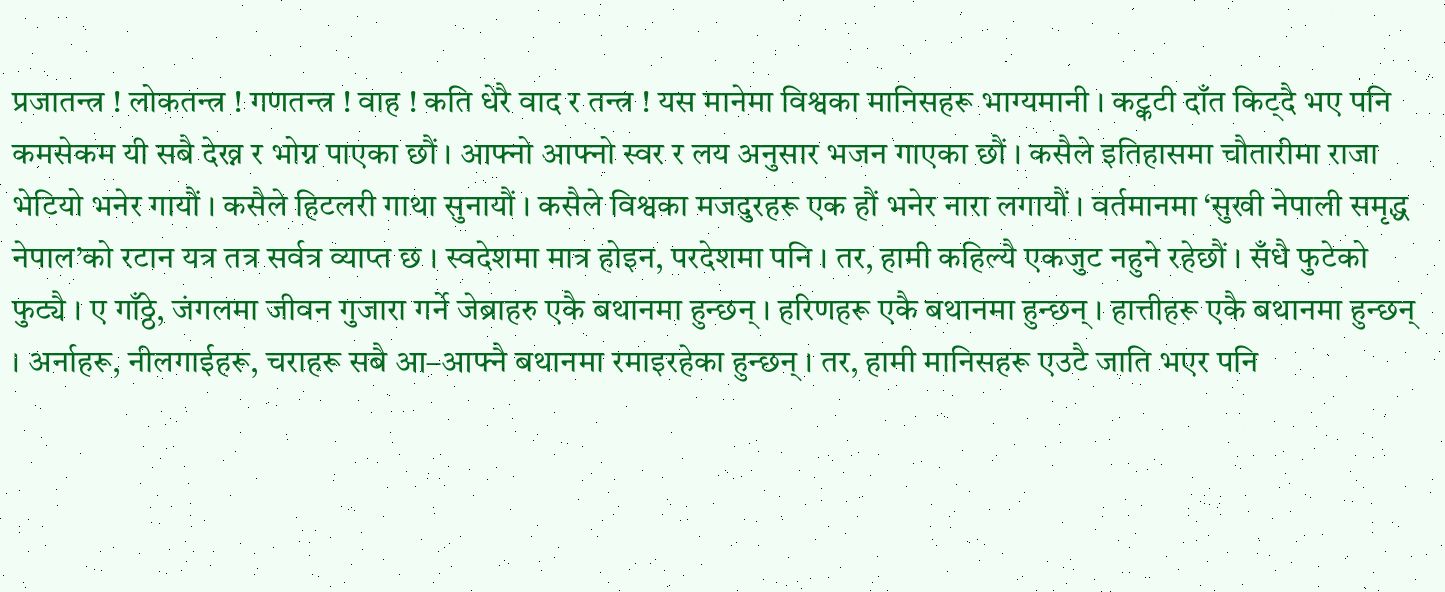प्रजातन्त्र ! लोकतन्त्र ! गणतन्त्र ! वाह ! कति धेरै वाद र तन्त्र ! यस मानेमा विश्वका मानिसहरू भाग्यमानी । कट्कटी दाँत किट्दै भए पनि कमसेकम यी सबै देख्न र भोग्न पाएका छौं । आफ्नो आफ्नो स्वर र लय अनुसार भजन गाएका छौं । कसैले इतिहासमा चौतारीमा राजा भेटियो भनेर गायौं । कसैले हिटलरी गाथा सुनायौं । कसैले विश्वका मजदुरहरू एक हौं भनेर नारा लगायौं । वर्तमानमा ‘सुखी नेपाली समृद्ध नेपाल’को रटान यत्र तत्र सर्वत्र व्याप्त छ । स्वदेशमा मात्र होइन, परदेशमा पनि । तर, हामी कहिल्यै एकजुट नहुने रहेछौं । सँधै फुटेको फुट्यै । ए गाँठ्ठे, जंगलमा जीवन गुजारा गर्ने जेब्राहरु एकै बथानमा हुन्छन् । हरिणहरू एकै बथानमा हुन्छन् । हात्तीहरू एकै बथानमा हुन्छन् । अर्नाहरू, नीलगाईहरू, चराहरू सबै आ–आफ्नै बथानमा रमाइरहेका हुन्छन् । तर, हामी मानिसहरू एउटै जाति भएर पनि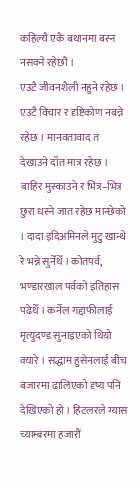कहिल्यै एकै बथानमा बस्न नसक्ने रहेछौं ।
एउटै जीवनशैली नहुने रहेछ । एउटै विचार र दृष्टिकोण नबन्ने रहेछ । मानवतावाद त देखाउने दाँत मात्र रहेछ । बाहिर मुस्काउने र भित्र–भित्र छुरा धस्ने जात रहेछ मान्छेको । दादा इदिअमिनले मुटु खान्थे रे भन्ने सुनेँथेँ । कोतपर्व, भण्डारखाल पर्वको इतिहास पढेथेँ । कर्नेल गद्दाफीलाई मृत्युदण्ड सुनाइएको थियो क्यारे । सद्धाम हुसेनलाई बीच बजारमा ढालिएको दृष्य पनि देखिएको हो । हिटलरले ग्यास च्याम्बरमा हजारौं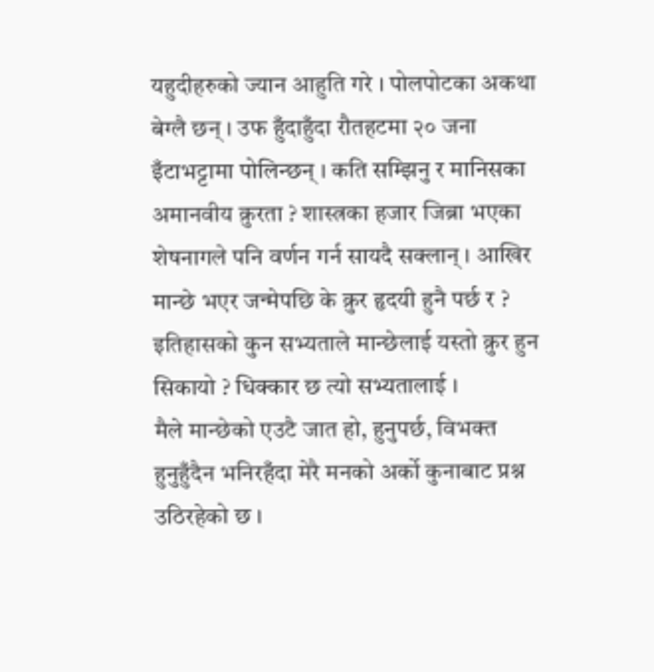यहुदीहरुको ज्यान आहुति गरे । पोलपोटका अकथा बेग्लै छन् । उफ हुँदाहुँदा रौतहटमा २० जना इँटाभट्टामा पोलिन्छन् । कति सम्झिनु र मानिसका अमानवीय क्रुरता ? शास्त्रका हजार जिब्रा भएका शेषनागले पनि वर्णन गर्न सायदै सक्लान् । आखिर मान्छे भएर जन्मेपछि के क्रुर हृदयी हुनै पर्छ र ? इतिहासको कुन सभ्यताले मान्छेलाई यस्तो क्रुर हुन सिकायो ? धिक्कार छ त्यो सभ्यतालाई ।
मैले मान्छेको एउटै जात हो, हुनुपर्छ, विभक्त हुनुहुँदैन भनिरहँदा मेरै मनको अर्को कुनाबाट प्रश्न उठिरहेको छ ।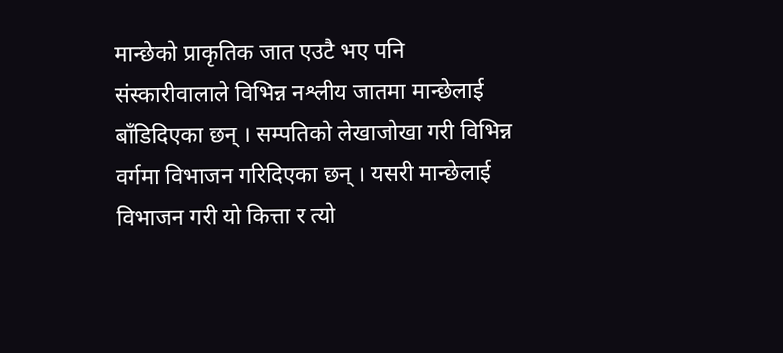मान्छेको प्राकृतिक जात एउटै भए पनि संस्कारीवालाले विभिन्न नश्लीय जातमा मान्छेलाई बाँडिदिएका छन् । सम्पतिको लेखाजोखा गरी विभिन्न वर्गमा विभाजन गरिदिएका छन् । यसरी मान्छेलाई विभाजन गरी यो कित्ता र त्यो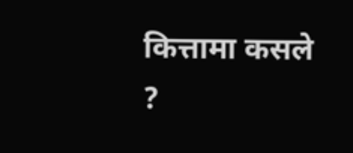कित्तामा कसले ?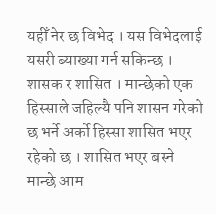यहीँ नेर छ विभेद । यस विभेदलाई यसरी ब्याख्या गर्न सकिन्छ । शासक र शासित । मान्छेको एक हिस्साले जहिल्यै पनि शासन गरेको छ भर्ने अर्को हिस्सा शासित भएर रहेको छ । शासित भएर बस्ने मान्छे आम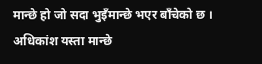मान्छे हो जो सदा भुइँमान्छे भएर बाँचेको छ । अधिकांश यस्ता मान्छे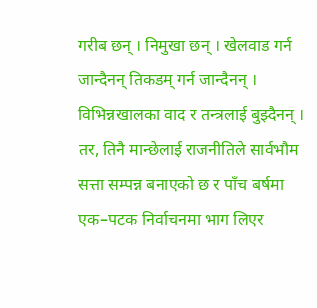गरीब छन् । निमुखा छन् । खेलवाड गर्न जान्दैनन् तिकडम् गर्न जान्दैनन् । विभिन्नखालका वाद र तन्त्रलाई बुझ्दैनन् । तर, तिनै मान्छेलाई राजनीतिले सार्वभौम सत्ता सम्पन्न बनाएको छ र पाँच बर्षमा एक–पटक निर्वाचनमा भाग लिएर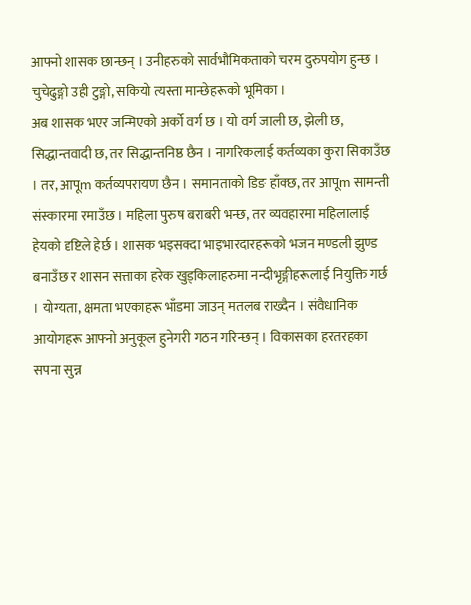आफ्नो शासक छान्छन् । उनीहरुको सार्वभौमिकताको चरम दुरुपयोग हुन्छ । चुचेढुङ्गो उही टुङ्गो, सकियो त्यस्ता मान्छेहरूको भूमिका ।
अब शासक भएर जन्मिएको अर्को वर्ग छ । यो वर्ग जाली छ, झेली छ, सिद्धान्तवादी छ, तर सिद्धान्तनिष्ठ छैन । नागरिकलाई कर्तव्यका कुरा सिकाउँछ । तर, आपूm कर्तव्यपरायण छैन । समानताको डिङ हाँक्छ, तर आपूm सामन्ती संस्कारमा रमाउँछ । महिला पुरुष बराबरी भन्छ, तर व्यवहारमा महिलालाई हेयको दृष्टिले हेर्छ । शासक भइसक्दा भाइभारदारहरूको भजन मण्डली झुण्ड बनाउँछ र शासन सत्ताका हरेक खुड्किलाहरुमा नन्दीभृङ्गीहरूलाई नियुक्ति गर्छ । योग्यता, क्षमता भएकाहरू भाँडमा जाउन् मतलब राख्दैन । संवैधानिक आयोगहरू आफ्नो अनुकूल हुनेगरी गठन गरिन्छन् । विकासका हरतरहका सपना सुन्न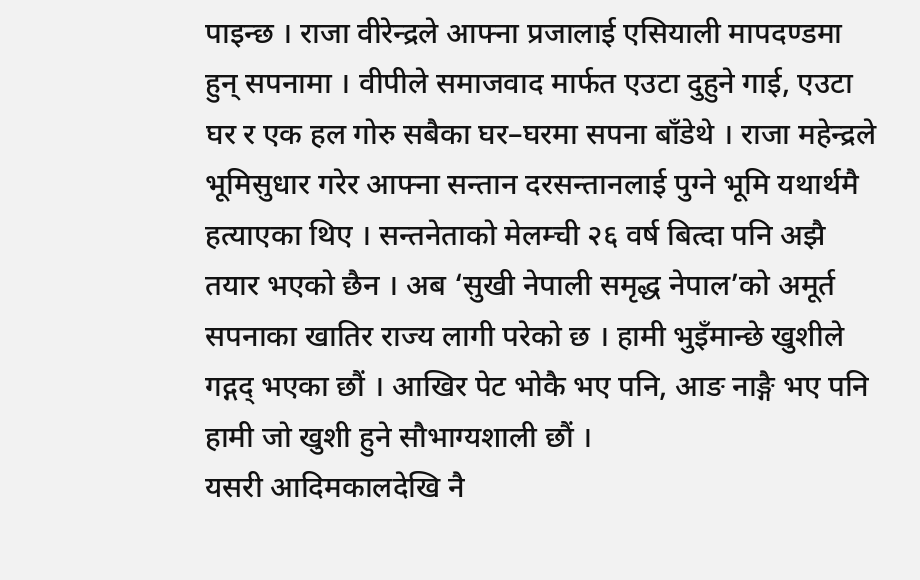पाइन्छ । राजा वीरेन्द्रले आफ्ना प्रजालाई एसियाली मापदण्डमा हुन् सपनामा । वीपीले समाजवाद मार्फत एउटा दुहुने गाई, एउटा घर र एक हल गोरु सबैका घर–घरमा सपना बाँडेथे । राजा महेन्द्रले भूमिसुधार गरेर आफ्ना सन्तान दरसन्तानलाई पुग्ने भूमि यथार्थमै हत्याएका थिए । सन्तनेताको मेलम्ची २६ वर्ष बित्दा पनि अझै तयार भएको छैन । अब ‘सुखी नेपाली समृद्ध नेपाल’को अमूर्त सपनाका खातिर राज्य लागी परेको छ । हामी भुइँमान्छे खुशीले गद्गद् भएका छौं । आखिर पेट भोकै भए पनि, आङ नाङ्गै भए पनि हामी जो खुशी हुने सौभाग्यशाली छौं ।
यसरी आदिमकालदेखि नै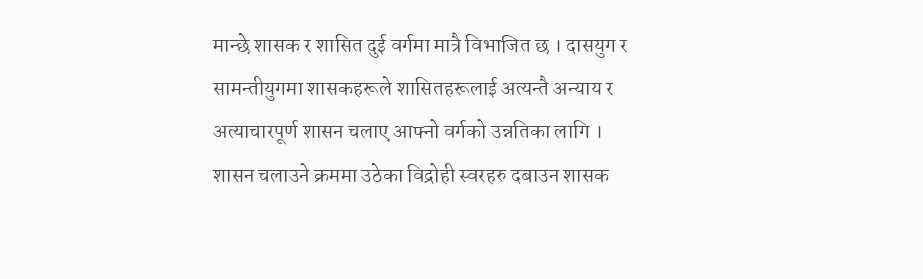मान्छे शासक र शासित दुई वर्गमा मात्रै विभाजित छ । दासयुग र सामन्तीयुगमा शासकहरूले शासितहरूलाई अत्यन्तै अन्याय र अत्याचारपूर्ण शासन चलाए आफ्नो वर्गको उन्नतिका लागि । शासन चलाउने क्रममा उठेका विद्रोही स्वरहरु दबाउन शासक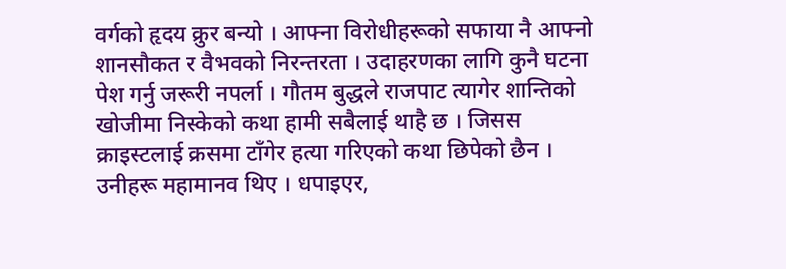वर्गको हृदय क्रुर बन्यो । आफ्ना विरोधीहरूको सफाया नै आफ्नो शानसौकत र वैभवको निरन्तरता । उदाहरणका लागि कुनै घटना पेश गर्नु जरूरी नपर्ला । गौतम बुद्धले राजपाट त्यागेर शान्तिको खोजीमा निस्केको कथा हामी सबैलाई थाहै छ । जिसस क्राइस्टलाई क्रसमा टाँगेर हत्या गरिएको कथा छिपेको छैन । उनीहरू महामानव थिए । धपाइएर,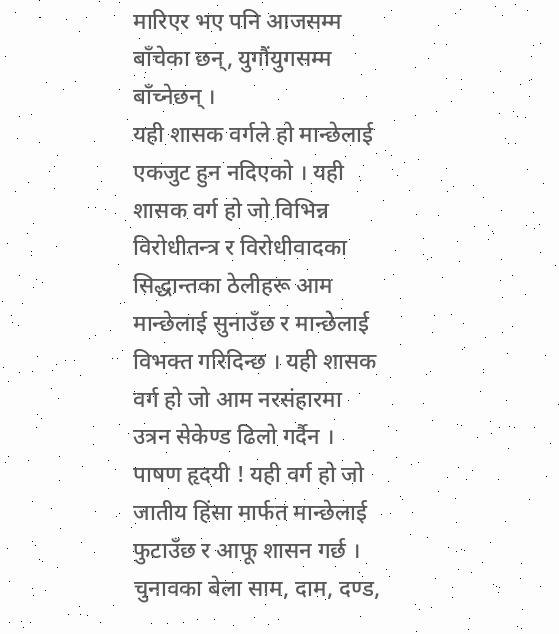मारिएर भए पनि आजसम्म बाँचेका छन्, युगौंयुगसम्म बाँच्नेछन् ।
यही शासक वर्गले हो मान्छेलाई एकजुट हुन नदिएको । यही शासक वर्ग हो जो विभिन्न विरोधीतन्त्र र विरोधीवादका सिद्धान्तका ठेलीहरू आम मान्छेलाई सुनाउँछ र मान्छेलाई विभक्त गरिदिन्छ । यही शासक वर्ग हो जो आम नरसंहारमा उत्रन सेकेण्ड ढिलो गर्दैन । पाषण हृदयी ! यही वर्ग हो जो जातीय हिंसा मार्फत मान्छेलाई फुटाउँछ र आफू शासन गर्छ । चुनावका बेला साम, दाम, दण्ड,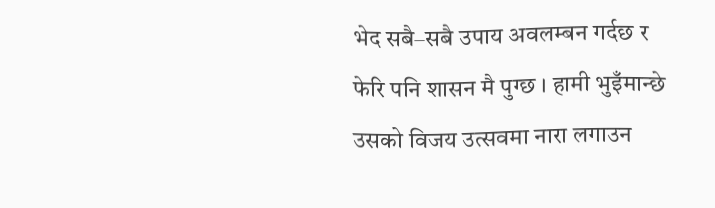भेद सबै–सबै उपाय अवलम्बन गर्दछ र फेरि पनि शासन मै पुग्छ । हामी भुइँमान्छे उसको विजय उत्सवमा नारा लगाउन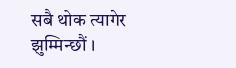सबै थोक त्यागेर झुम्मिन्छौं ।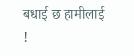बधाई छ हामीलाई !